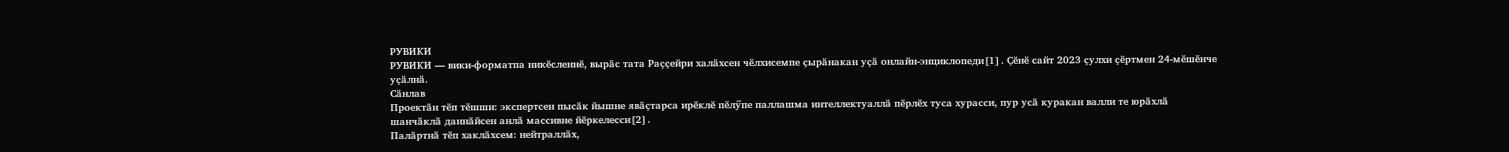РУВИКИ
РУВИКИ — вики-форматпа никӗсленнӗ, вырӑс тата Раҫҫейри халӑхсен чӗлхисемпе ҫырӑнакан уҫӑ онлайн-энциклопеди[1]. Ҫӗнӗ сайт 2023 ҫулхи ҫӗртмен 24-мӗшӗнче уҫӑлнӑ.
Сӑнлав
Проектӑн тӗп тӗшши: экспертсен пысӑк йышне явӑҫтарса ирӗклӗ пӗлӳпе паллашма интеллектуаллӑ пӗрлӗх туса хурасси, пур усӑ куракан валли те юрӑхлӑ шанчӑклӑ даннӑйсен анлӑ массивне йӗркелесси[2].
Палӑртнӑ тӗп хаклӑхсем: нейтраллӑх,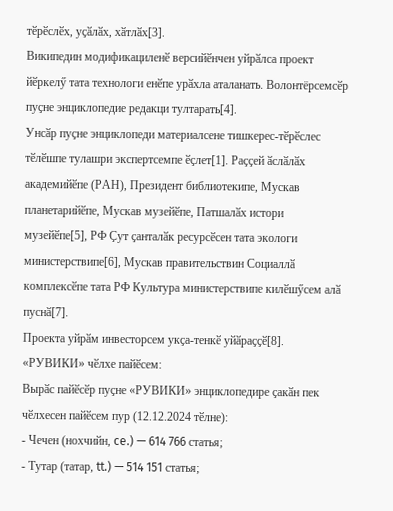тӗрӗслӗх, уҫӑлӑх, хӑтлӑх[3].
Википедин модификациленӗ версийӗнчен уйрӑлса проект йӗркелӳ тата технологи енӗпе урӑхла аталанать. Волонтёрсемсӗр пуҫне энциклопедие редакци тултарать[4].
Унсӑр пуҫне энциклопеди материалсене тишкерес-тӗрӗслес тӗлӗшпе тулашри экспертсемпе ӗҫлет[1]. Раҫҫей ӑслӑлӑх академийӗпе (РАН), Президент библиотекипе, Мускав планетарийӗпе, Мускав музейӗпе, Патшалӑх истори музейӗпе[5], РФ Ҫут ҫанталӑк ресурсӗсен тата экологи министерствипе[6], Мускав правительствин Социаллӑ комплексӗпе тата РФ Культура министерствипе килӗшӳсем алӑ пуснӑ[7].
Проекта уйрӑм инвесторсем укҫа-тенкӗ уйӑраҫҫӗ[8].
«РУВИКИ» чӗлхе пайӗсем:
Вырӑс пайӗсӗр пуҫне «РУВИКИ» энциклопедире ҫакӑн пек чӗлхесен пайӗсем пур (12.12.2024 тӗлне):
- Чечен (нохчийн, ce.) — 614 766 статья;
- Тутар (татар, tt.) — 514 151 статья;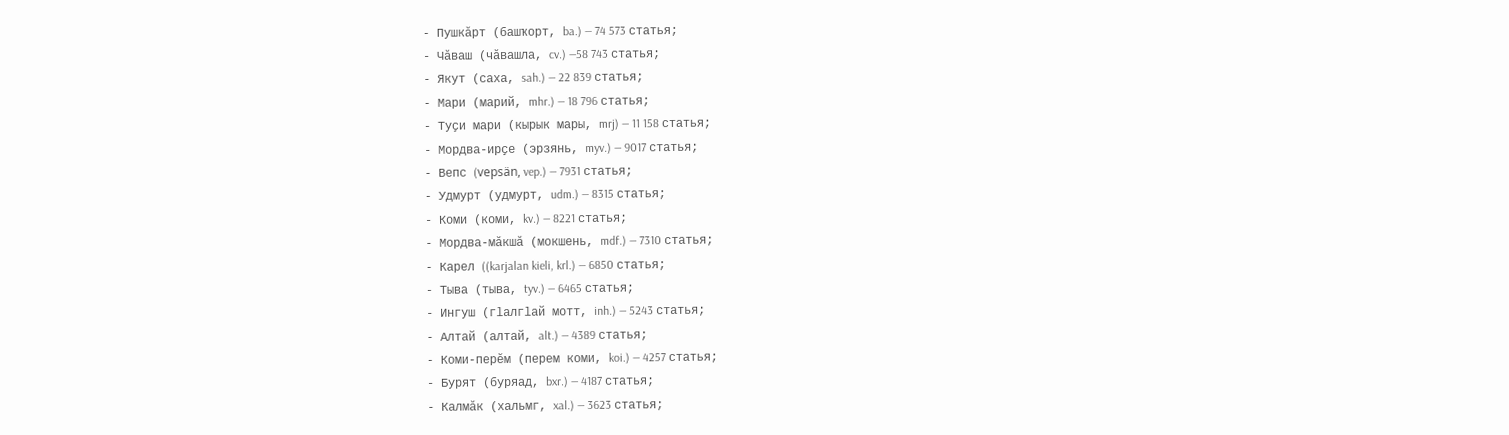- Пушкӑрт (башҡорт, ba.) — 74 573 статья;
- Чӑваш (чӑвашла, cv.) —58 743 статья;
- Якут (саха, sah.) — 22 839 статья;
- Мари (марий, mhr.) — 18 796 статья;
- Туҫи мари (кырык мары, mrj) — 11 158 статья;
- Мордва-ирҫе (эрзянь, myv.) — 9017 статья;
- Вепс (vepsän, vep.) — 7931 статья;
- Удмурт (удмурт, udm.) — 8315 статья;
- Коми (коми, kv.) — 8221 статья;
- Мордва-мӑкшӑ (мокшень, mdf.) — 7310 статья;
- Карел ((karjalan kieli, krl.) — 6850 статья;
- Тыва (тыва, tyv.) — 6465 статья;
- Ингуш (гӏалгӏай мотт, inh.) — 5243 статья;
- Алтай (алтай, alt.) — 4389 статья;
- Коми-перӗм (перем коми, koi.) — 4257 статья;
- Бурят (буряад, bxr.) — 4187 статья;
- Калмӑк (хальмг, xal.) — 3623 статья;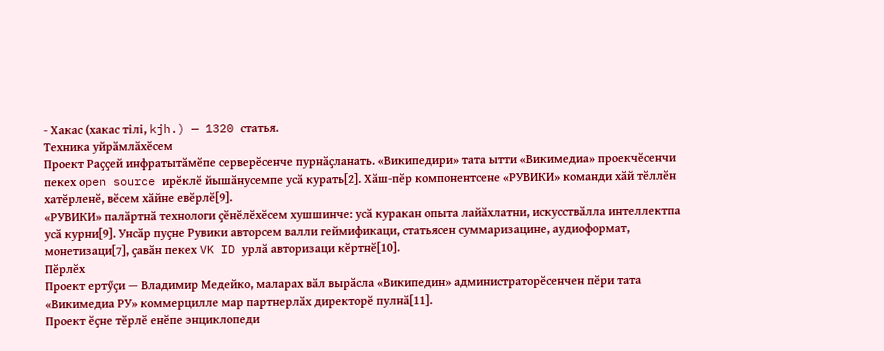- Хакас (хакас тілі, kjh.) — 1320 статья.
Техника уйрӑмлӑхӗсем
Проект Раҫҫей инфратытӑмӗпе серверӗсенче пурнӑҫланать. «Википедири» тата ытти «Викимедиа» проекчӗсенчи пекех оpen source ирӗклӗ йышӑнусемпе усӑ курать[2]. Хӑш-пӗр компонентсене «РУВИКИ» команди хӑй тӗллӗн хатӗрленӗ, вӗсем хӑйне евӗрлӗ[9].
«РУВИКИ» палӑртнӑ технологи ҫӗнӗлӗхӗсем хушшинче: усӑ куракан опыта лайӑхлатни, искусствӑлла интеллектпа усӑ курни[9]. Унсӑр пуҫне Рувики авторсем валли геймификаци, статьясен суммаризацине, аудиоформат, монетизаци[7], ҫавӑн пекех VK ID урлӑ авторизаци кӗртнӗ[10].
Пӗрлӗх
Проект ертӳҫи — Владимир Медейко, маларах вӑл вырӑсла «Википедин» администраторӗсенчен пӗри тата «Викимедиа РУ» коммерцилле мар партнерлӑх директорӗ пулнӑ[11].
Проект ӗҫне тӗрлӗ енӗпе энциклопеди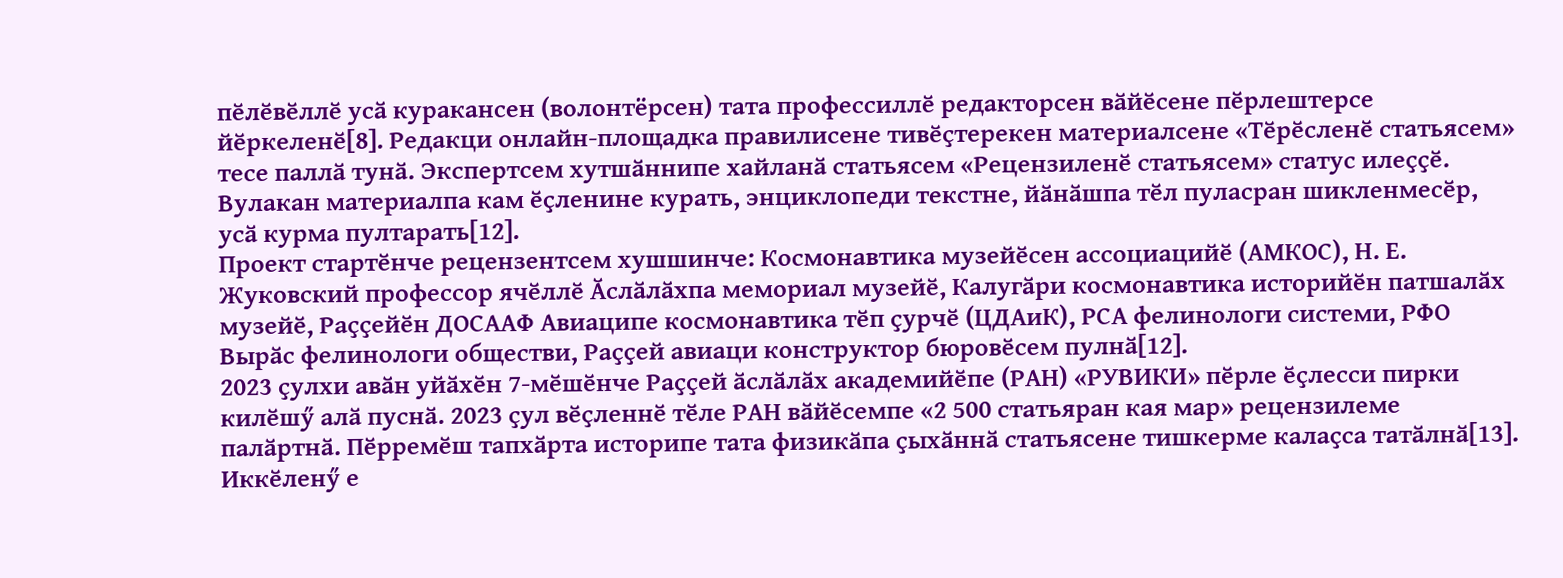пӗлӗвӗллӗ усӑ куракансен (волонтёрсен) тата профессиллӗ редакторсен вӑйӗсене пӗрлештерсе йӗркеленӗ[8]. Редакци онлайн-площадка правилисене тивӗҫтерекен материалсене «Тӗрӗсленӗ статьясем» тесе паллӑ тунӑ. Экспертсем хутшӑннипе хайланӑ статьясем «Рецензиленӗ статьясем» статус илеҫҫӗ. Вулакан материалпа кам ӗҫленине курать, энциклопеди текстне, йӑнӑшпа тӗл пуласран шикленмесӗр, усӑ курма пултарать[12].
Проект стартӗнче рецензентсем хушшинче: Космонавтика музейӗсен ассоциацийӗ (АМКОС), Н. Е. Жуковский профессор ячӗллӗ Ӑслӑлӑхпа мемориал музейӗ, Калугӑри космонавтика историйӗн патшалӑх музейӗ, Раҫҫейӗн ДОСААФ Авиаципе космонавтика тӗп ҫурчӗ (ЦДАиК), РСА фелинологи системи, РФО Вырӑс фелинологи обществи, Раҫҫей авиаци конструктор бюровӗсем пулнӑ[12].
2023 ҫулхи авӑн уйӑхӗн 7-мӗшӗнче Раҫҫей ӑслӑлӑх академийӗпе (РАН) «РУВИКИ» пӗрле ӗҫлесси пирки килӗшӳ алӑ пуснӑ. 2023 ҫул вӗҫленнӗ тӗле РАН вӑйӗсемпе «2 500 статьяран кая мар» рецензилеме палӑртнӑ. Пӗрремӗш тапхӑрта историпе тата физикӑпа ҫыхӑннӑ статьясене тишкерме калаҫса татӑлнӑ[13].
Иккӗленӳ е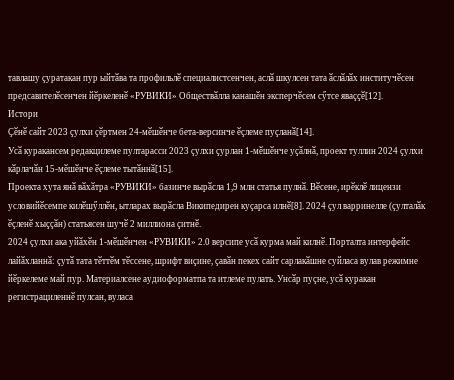тавлашу ҫуратакан пур ыйтӑва та профильлӗ специалистсенчен, аслӑ шкулсен тата ӑслӑлӑх институчӗсен предсавителӗсенчен йӗркеленӗ «РУВИКИ» Обществӑлла канашӗн эксперчӗсем сӳтсе яваҫҫӗ[12].
Истори
Ҫӗнӗ сайт 2023 ҫулхи ҫӗртмен 24-мӗшӗнче бета-версинче ӗҫлеме пуҫланӑ[14].
Усӑ куракансем редакцилеме пултарасси 2023 ҫулхи ҫурлан 1-мӗшӗнче уҫӑлнӑ, проект туллин 2024 ҫулхи кӑрлачӑн 15-мӗшӗнче ӗҫлеме тытӑннӑ[15].
Проекта хута янӑ вӑхӑтра «РУВИКИ» базинче вырӑсла 1,9 млн статья пулнӑ. Вӗсене, ирӗклӗ лицензи условийӗсемпе килӗшӳллӗн, ытларах вырӑсла Википедирен куҫарса илнӗ[8]. 2024 ҫул варринелле (ҫулталӑк ӗҫленӗ хыҫҫӑн) статьясен шучӗ 2 миллиона ҫитнӗ.
2024 ҫулхи ака уйӑхӗн 1-мӗшӗнчен «РУВИКИ» 2.0 версипе усӑ курма май килнӗ. Порталта интерфейс лайӑхланнӑ: ҫутӑ тата тӗттӗм тӗссене, шрифт виҫине, ҫавӑн пекех сайт сарлакӑшне суйласа вулав режимне йӗркелеме май пур. Материалсене аудиоформатпа та итлеме пулать. Унсӑр пуҫне, усӑ куракан регистрациленнӗ пулсан, вуласа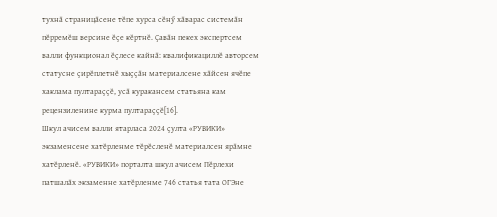тухнӑ страницӑсене тӗпе хурса сӗнӳ хӑварас системӑн пӗрремӗш версине ӗҫе кӗртнӗ. Ҫавӑн пекех экспертсем валли функционал ӗҫлесе кайнӑ: квалификациллӗ авторсем статусне ҫирӗплетнӗ хыҫҫӑн материалсене хӑйсен ячӗпе хаклама пултараҫҫӗ, усӑ куракансем статьяна кам рецензиленине курма пултараҫҫӗ[16].
Шкул ачисем валли ятарласа 2024 ҫулта «РУВИКИ» экзаменсене хатӗрленме тӗрӗсленӗ материалсен ярӑмне хатӗрленӗ. «РУВИКИ» порталта шкул ачисем Пӗрлехи патшалӑх экзаменне хатӗрленме 746 статья тата ОГЭне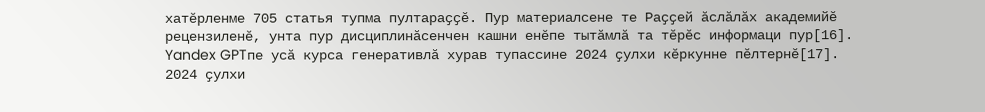хатӗрленме 705 статья тупма пултараҫҫӗ. Пур материалсене те Раҫҫей ӑслӑлӑх академийӗ рецензиленӗ, унта пур дисциплинӑсенчен кашни енӗпе тытӑмлӑ та тӗрӗс информаци пур[16].
Yandex GPTпе усӑ курса генеративлӑ хурав тупассине 2024 ҫулхи кӗркунне пӗлтернӗ[17].
2024 ҫулхи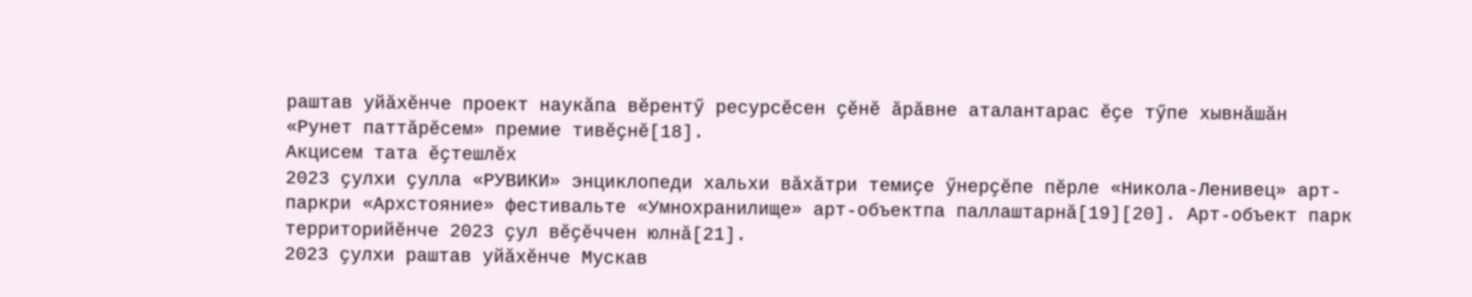раштав уйӑхӗнче проект наукӑпа вӗрентӳ ресурсӗсен ҫӗнӗ ӑрӑвне аталантарас ӗҫе тӳпе хывнӑшӑн «Рунет паттӑрӗсем» премие тивӗҫнӗ[18].
Акцисем тата ӗҫтешлӗх
2023 ҫулхи ҫулла «РУВИКИ» энциклопеди хальхи вӑхӑтри темиҫе ӳнерҫӗпе пӗрле «Никола-Ленивец» арт-паркри «Архстояние» фестивальте «Умнохранилище» арт-объектпа паллаштарнӑ[19][20]. Арт-объект парк территорийӗнче 2023 ҫул вӗҫӗччен юлнӑ[21].
2023 ҫулхи раштав уйӑхӗнче Мускав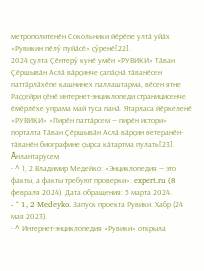метрополитенӗн Сокольники йӗрӗпе ултӑ уйӑх «Рувикин пӗлӳ пуйӑсӗ» ҫӳренӗ[22].
2024 ҫулта Ҫӗнтерӳ кунӗ умӗн «РУВИКИ» Тӑван Ҫӗршывӑн Аслӑ вӑрҫинче ҫапӑҫнӑ тӑванӗсен паттӑрлӑхӗпе кашнинех паллаштарма, вӗсен ятне Раҫҫейри ҫӗнӗ интернет-энциклопеди страницисенче ӗмӗрлӗхе упрама май туса панӑ. Ятарласа йӗркеленӗ «РУВИКИ» «Пирӗн паттӑрсем — пирӗн истори» порталта Тӑван Ҫӗршывӑн Аслӑ вӑрҫин ветеранӗн-тӑванӗн биографине ҫырса кӑтартма пулать[23].
Ăнлантарусем
- ^ 1, 2 Владимир Медейко: «Энциклопедия — это факты, а факты требуют проверки». expert.ru (8 февраля 2024). Дата обращения: 5 марта 2024.
- ^ 1, 2 Medeyko. Запуск проекта Рувики. Хабр (24 мая 2023).
- ^ Интернет-энциклопедия «Рувики» открыла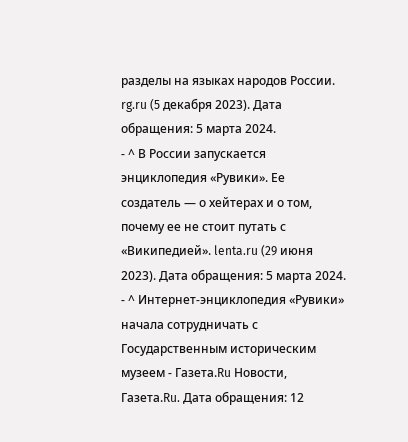разделы на языках народов России. rg.ru (5 декабря 2023). Дата обращения: 5 марта 2024.
- ^ В России запускается энциклопедия «Рувики». Ее создатель — о хейтерах и о том, почему ее не стоит путать с «Википедией». lenta.ru (29 июня 2023). Дата обращения: 5 марта 2024.
- ^ Интернет-энциклопедия «Рувики» начала сотрудничать с Государственным историческим музеем - Газета.Ru Новости, Газета.Ru. Дата обращения: 12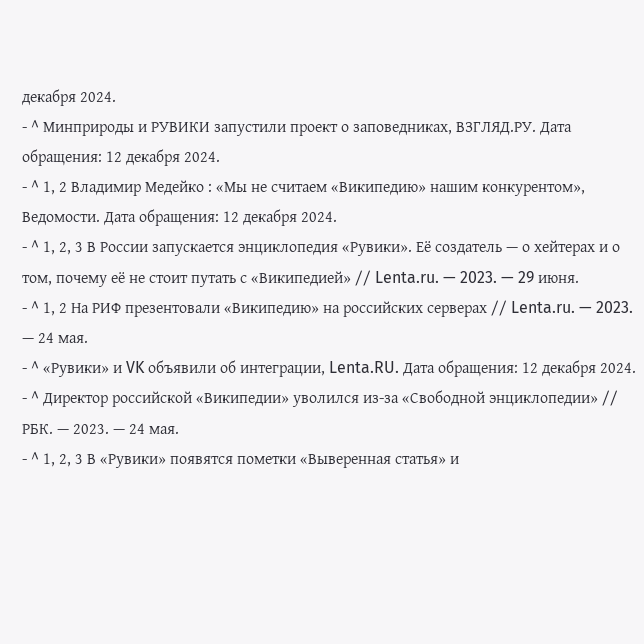декабря 2024.
- ^ Минприроды и РУВИКИ запустили проект о заповедниках, ВЗГЛЯД.РУ. Дата обращения: 12 декабря 2024.
- ^ 1, 2 Владимир Медейко : «Мы не считаем «Википедию» нашим конкурентом», Ведомости. Дата обращения: 12 декабря 2024.
- ^ 1, 2, 3 В России запускается энциклопедия «Рувики». Её создатель — о хейтерах и о том, почему её не стоит путать с «Википедией» // Lenta.ru. — 2023. — 29 июня.
- ^ 1, 2 На РИФ презентовали «Википедию» на российских серверах // Lenta.ru. — 2023. — 24 мая.
- ^ «Рувики» и VK объявили об интеграции, Lenta.RU. Дата обращения: 12 декабря 2024.
- ^ Директор российской «Википедии» уволился из-за «Свободной энциклопедии» // РБК. — 2023. — 24 мая.
- ^ 1, 2, 3 В «Рувики» появятся пометки «Выверенная статья» и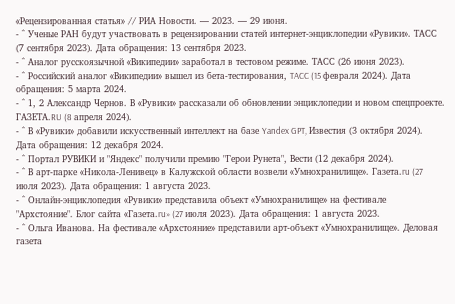«Рецензированная статья» // РИА Новости. — 2023. — 29 июня.
- ^ Ученые РАН будут участвовать в рецензировании статей интернет-энциклопедии «Рувики». ТАСС (7 сентября 2023). Дата обращения: 13 сентября 2023.
- ^ Аналог русскоязычной «Википедии» заработал в тестовом режиме. ТАСС (26 июня 2023).
- ^ Российский аналог «Википедии» вышел из бета-тестирования, TACC (15 февраля 2024). Дата обращения: 5 марта 2024.
- ^ 1, 2 Александр Чернов. В «Рувики» рассказали об обновлении энциклопедии и новом спецпроекте. ГАЗЕТА.RU (8 апреля 2024).
- ^ В «Рувики» добавили искусственный интеллект на базе Yandex GPT, Известия (3 октября 2024). Дата обращения: 12 декабря 2024.
- ^ Портал РУВИКИ и "Яндекс" получили премию "Герои Рунета", Вести (12 декабря 2024).
- ^ В арт-парке «Никола-Ленивец» в Калужской области возвели «Умнохранилище». Газета.ru (27 июля 2023). Дата обращения: 1 августа 2023.
- ^ Онлайн-энциклопедия «Рувики» представила объект «Умнохранилище» на фестивале "Архстояние". Блог сайта «Газета.ru» (27 июля 2023). Дата обращения: 1 августа 2023.
- ^ Ольга Иванова. На фестивале «Архстояние» представили арт-объект «Умнохранилище». Деловая газета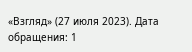«Взгляд» (27 июля 2023). Дата обращения: 1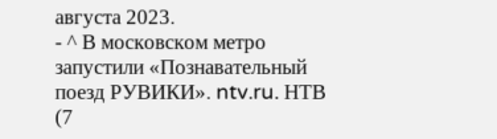августа 2023.
- ^ В московском метро запустили «Познавательный поезд РУВИКИ». ntv.ru. НТВ (7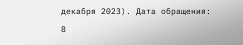декабря 2023). Дата обращения: 8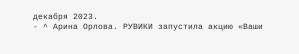декабря 2023.
- ^ Арина Орлова. РУВИКИ запустила акцию «Ваши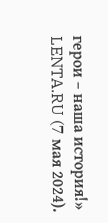герои – наша история!» LENTA.RU (7 мая 2024).